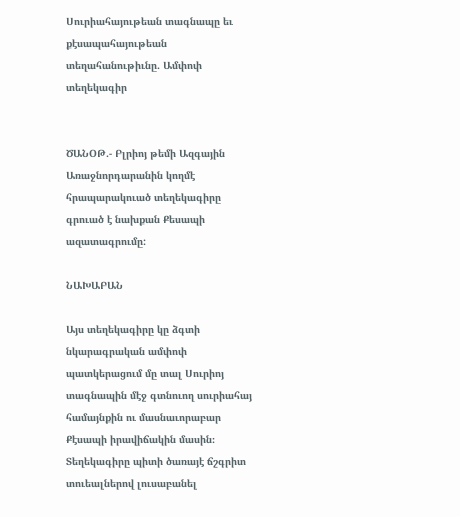Սուրիահայութեան տագնապը եւ քէսապահայութեան տեղահանութիւնը. Ամփոփ տեղեկագիր


ԾԱՆՕԹ.- Բլրիոյ թեմի Ազգային Առաջնորդարանին կողմէ հրապարակուած տեղեկագիրը գրուած է նախքան Քեսապի ազատագրումը:

ՆԱԽԱԲԱՆ

Այս տեղեկագիրը կը ձգտի նկարագրական ամփոփ պատկերացում մը տալ Սուրիոյ տագնապին մէջ գտնուող սուրիահայ համայնքին ու մասնաւորաբար Քէսապի իրավիճակին մասին։ Տեղեկագիրը պիտի ծառայէ ճշգրիտ տուեալներով լուսաբանել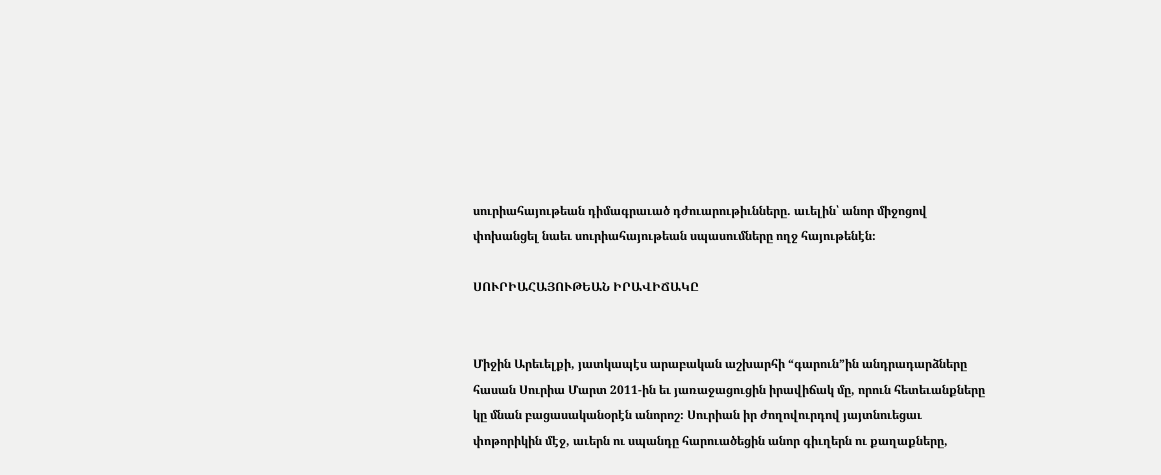սուրիահայութեան դիմագրաւած դժուարութիւնները. աւելին՝ անոր միջոցով փոխանցել նաեւ սուրիահայութեան սպասումները ողջ հայութենէն։

ՍՈՒՐԻԱՀԱՅՈՒԹԵԱՆ ԻՐԱՎԻՃԱԿԸ


Միջին Արեւելքի, յատկապէս արաբական աշխարհի “գարուն”ին անդրադարձները հասան Սուրիա Մարտ 2011-ին եւ յառաջացուցին իրավիճակ մը, որուն հետեւանքները կը մնան բացասականօրէն անորոշ։ Սուրիան իր ժողովուրդով յայտնուեցաւ փոթորիկին մէջ, աւերն ու սպանդը հարուածեցին անոր գիւղերն ու քաղաքները,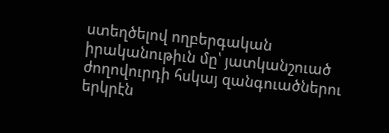ստեղծելով ողբերգական իրականութիւն մը՝ յատկանշուած ժողովուրդի հսկայ զանգուածներու երկրէն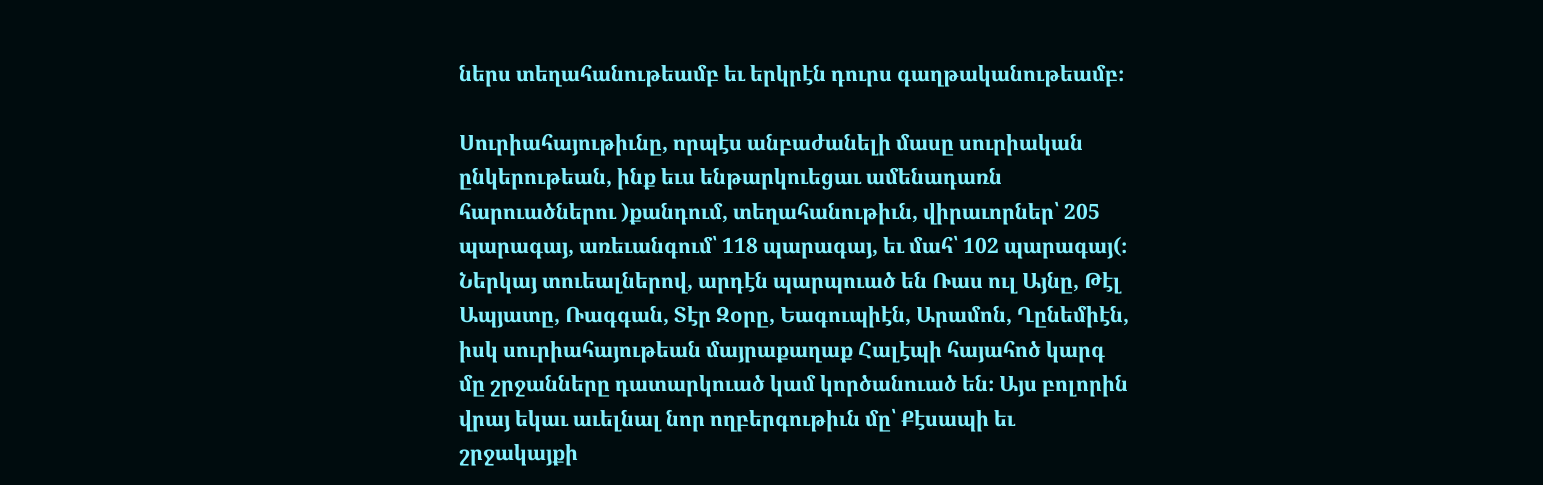ներս տեղահանութեամբ եւ երկրէն դուրս գաղթականութեամբ։

Սուրիահայութիւնը, որպէս անբաժանելի մասը սուրիական ընկերութեան, ինք եւս ենթարկուեցաւ ամենադառն հարուածներու )քանդում, տեղահանութիւն, վիրաւորներ՝ 205 պարագայ, առեւանգում՝ 118 պարագայ, եւ մահ՝ 102 պարագայ(։ Ներկայ տուեալներով, արդէն պարպուած են Ռաս ուլ Այնը, Թէլ Ապյատը, Ռագգան, Տէր Զօրը, Եագուպիէն, Արամոն, Ղընեմիէն, իսկ սուրիահայութեան մայրաքաղաք Հալէպի հայահոծ կարգ մը շրջանները դատարկուած կամ կործանուած են։ Այս բոլորին վրայ եկաւ աւելնալ նոր ողբերգութիւն մը՝ Քէսապի եւ շրջակայքի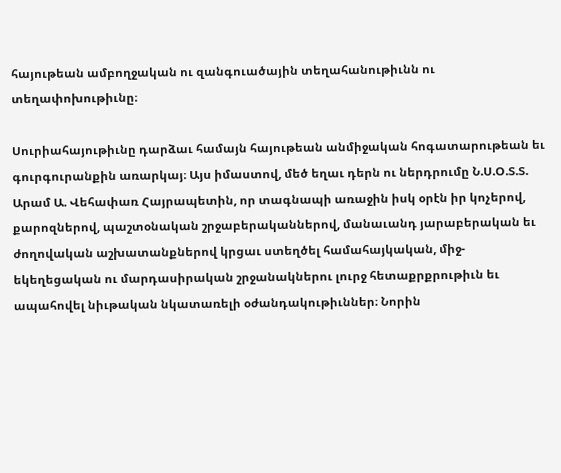հայութեան ամբողջական ու զանգուածային տեղահանութիւնն ու տեղափոխութիւնը։

Սուրիահայութիւնը դարձաւ համայն հայութեան անմիջական հոգատարութեան եւ գուրգուրանքին առարկայ։ Այս իմաստով, մեծ եղաւ դերն ու ներդրումը Ն.Ս.Օ.Տ.Տ. Արամ Ա. Վեհափառ Հայրապետին, որ տագնապի առաջին իսկ օրէն իր կոչերով, քարոզներով, պաշտօնական շրջաբերականներով, մանաւանդ յարաբերական եւ ժողովական աշխատանքներով կրցաւ ստեղծել համահայկական, միջ-եկեղեցական ու մարդասիրական շրջանակներու լուրջ հետաքրքրութիւն եւ ապահովել նիւթական նկատառելի օժանդակութիւններ։ Նորին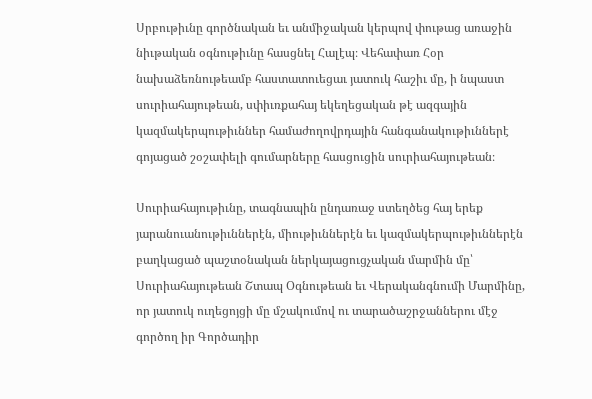Սրբութիւնը գործնական եւ անմիջական կերպով փութաց առաջին նիւթական օգնութիւնը հասցնել Հալէպ։ Վեհափառ Հօր նախաձեռնութեամբ հաստատուեցաւ յատուկ հաշիւ մը, ի նպաստ սուրիահայութեան, սփիւռքահայ եկեղեցական թէ ազգային կազմակերպութիւններ համաժողովրդային հանգանակութիւններէ գոյացած շօշափելի գումարները հասցուցին սուրիահայութեան։

Սուրիահայութիւնը, տագնապին ընդառաջ ստեղծեց հայ երեք յարանուանութիւններէն, միութիւններէն եւ կազմակերպութիւններէն բաղկացած պաշտօնական ներկայացուցչական մարմին մը՝ Սուրիահայութեան Շտապ Օգնութեան եւ Վերականգնումի Մարմինը, որ յատուկ ուղեցոյցի մը մշակումով ու տարածաշրջաններու մէջ գործող իր Գործադիր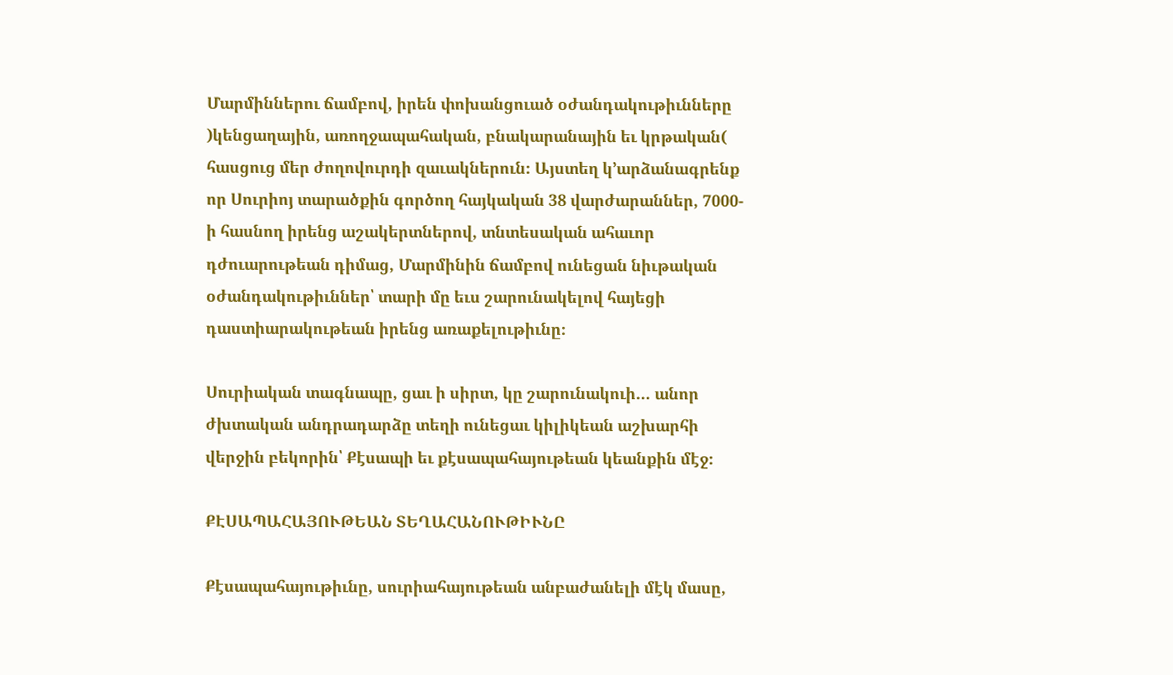Մարմիններու ճամբով, իրեն փոխանցուած օժանդակութիւնները )կենցաղային, առողջապահական, բնակարանային եւ կրթական( հասցուց մեր ժողովուրդի զաւակներուն։ Այստեղ կ՚արձանագրենք որ Սուրիոյ տարածքին գործող հայկական 38 վարժարաններ, 7000-ի հասնող իրենց աշակերտներով, տնտեսական ահաւոր դժուարութեան դիմաց, Մարմինին ճամբով ունեցան նիւթական օժանդակութիւններ՝ տարի մը եւս շարունակելով հայեցի դաստիարակութեան իրենց առաքելութիւնը։

Սուրիական տագնապը, ցաւ ի սիրտ, կը շարունակուի… անոր ժխտական անդրադարձը տեղի ունեցաւ կիլիկեան աշխարհի վերջին բեկորին՝ Քէսապի եւ քէսապահայութեան կեանքին մէջ։

ՔԷՍԱՊԱՀԱՅՈՒԹԵԱՆ ՏԵՂԱՀԱՆՈՒԹԻՒՆԸ

Քէսապահայութիւնը, սուրիահայութեան անբաժանելի մէկ մասը,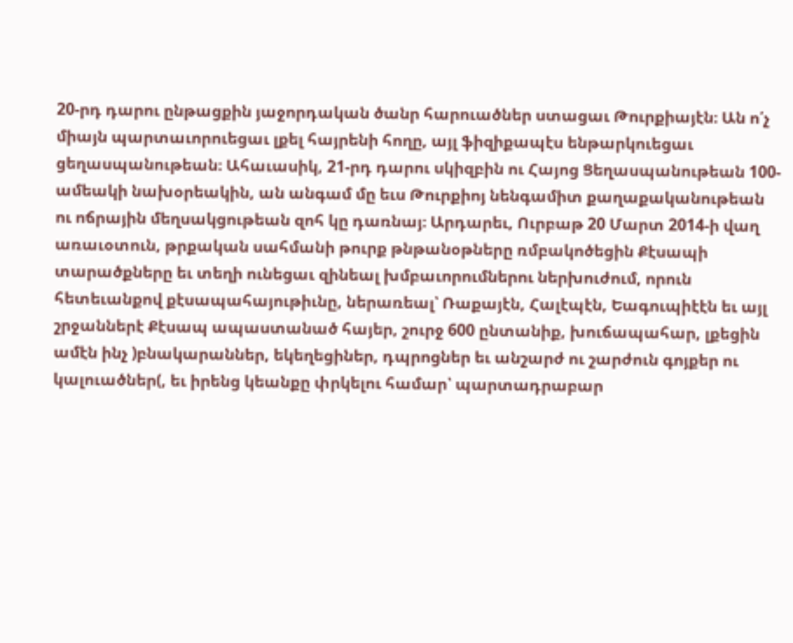20-րդ դարու ընթացքին յաջորդական ծանր հարուածներ ստացաւ Թուրքիայէն։ Ան ո՛չ միայն պարտաւորուեցաւ լքել հայրենի հողը, այլ ֆիզիքապէս ենթարկուեցաւ ցեղասպանութեան։ Ահաւասիկ, 21-րդ դարու սկիզբին ու Հայոց Ցեղասպանութեան 100-ամեակի նախօրեակին, ան անգամ մը եւս Թուրքիոյ նենգամիտ քաղաքականութեան ու ոճրային մեղսակցութեան զոհ կը դառնայ։ Արդարեւ, Ուրբաթ 20 Մարտ 2014-ի վաղ առաւօտուն, թրքական սահմանի թուրք թնթանօթները ռմբակոծեցին Քէսապի տարածքները եւ տեղի ունեցաւ զինեալ խմբաւորումներու ներխուժում, որուն հետեւանքով քէսապահայութիւնը, ներառեալ՝ Ռաքայէն, Հալէպէն, Եագուպիէէն եւ այլ շրջաններէ Քէսապ ապաստանած հայեր, շուրջ 600 ընտանիք, խուճապահար, լքեցին ամէն ինչ )բնակարաններ, եկեղեցիներ, դպրոցներ եւ անշարժ ու շարժուն գոյքեր ու կալուածներ(, եւ իրենց կեանքը փրկելու համար՝ պարտադրաբար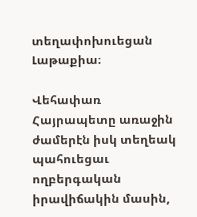տեղափոխուեցան Լաթաքիա։

Վեհափառ Հայրապետը առաջին ժամերէն իսկ տեղեակ պահուեցաւ ողբերգական իրավիճակին մասին,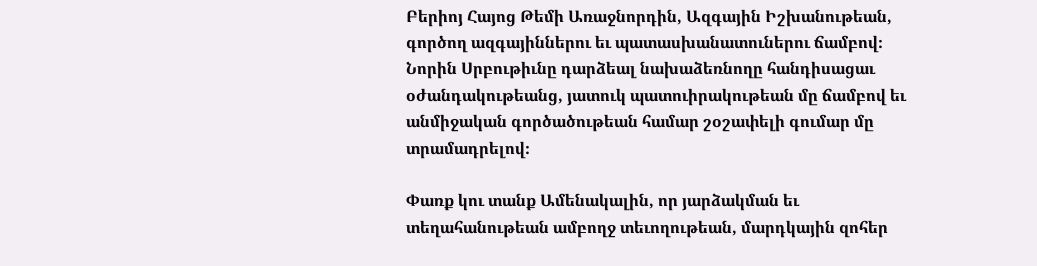Բերիոյ Հայոց Թեմի Առաջնորդին, Ազգային Իշխանութեան, գործող ազգայիններու եւ պատասխանատուներու ճամբով։ Նորին Սրբութիւնը դարձեալ նախաձեռնողը հանդիսացաւ օժանդակութեանց, յատուկ պատուիրակութեան մը ճամբով եւ անմիջական գործածութեան համար շօշափելի գումար մը տրամադրելով։

Փառք կու տանք Ամենակալին, որ յարձակման եւ տեղահանութեան ամբողջ տեւողութեան, մարդկային զոհեր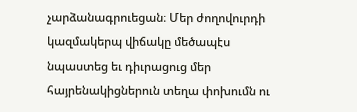չարձանագրուեցան։ Մեր ժողովուրդի կազմակերպ վիճակը մեծապէս նպաստեց եւ դիւրացուց մեր հայրենակիցներուն տեղա փոխումն ու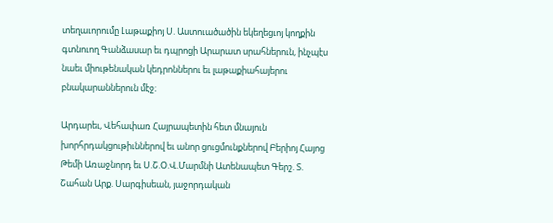տեղաւորումը Լաթաքիոյ Ս. Աստուածածին եկեղեցւոյ կողքին գտնուող Գանձասար եւ դպրոցի Արարատ սրահներուն, ինչպէս նաեւ միութենական կեդրոններու եւ լաթաքիահայերու բնակարաններուն մէջ։

Արդարեւ, Վեհափառ Հայրապետին հետ մնայուն խորհրդակցութիւններով եւ անոր ցուցմունքներով Բերիոյ Հայոց Թեմի Առաջնորդ եւ Ս.Շ.Օ.Վ.Մարմնի Ատենապետ Գերշ. Տ. Շահան Արք. Սարգիսեան, յաջորդական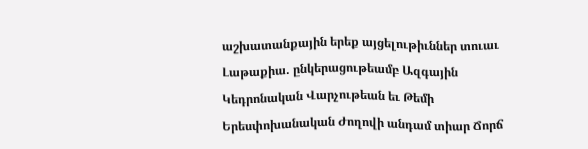աշխատանքային երեք այցելութիւններ տուաւ Լաթաքիա. ընկերացութեամբ Ազգային Կեդրոնական Վարչութեան եւ Թեմի Երեսփոխանական Ժողովի անդամ տիար Ճորճ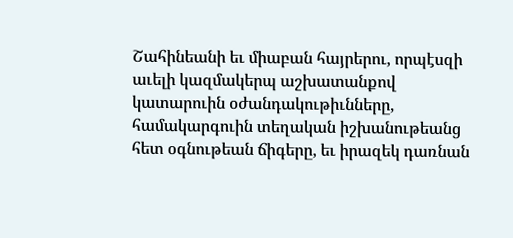Շահինեանի եւ միաբան հայրերու, որպէսզի աւելի կազմակերպ աշխատանքով կատարուին օժանդակութիւնները, համակարգուին տեղական իշխանութեանց հետ օգնութեան ճիգերը, եւ իրազեկ դառնան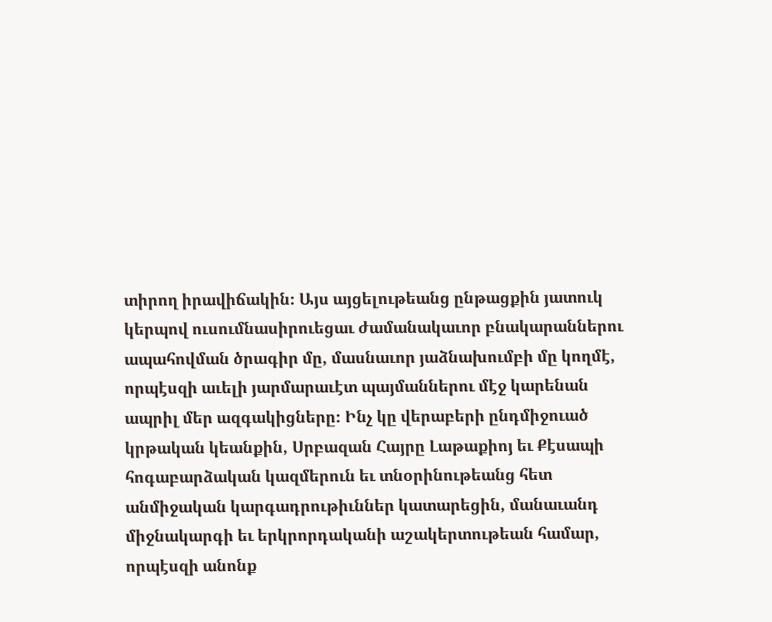տիրող իրավիճակին։ Այս այցելութեանց ընթացքին յատուկ կերպով ուսումնասիրուեցաւ ժամանակաւոր բնակարաններու ապահովման ծրագիր մը, մասնաւոր յաձնախումբի մը կողմէ, որպէսզի աւելի յարմարաւէտ պայմաններու մէջ կարենան ապրիլ մեր ազգակիցները։ Ինչ կը վերաբերի ընդմիջուած կրթական կեանքին, Սրբազան Հայրը Լաթաքիոյ եւ Քէսապի հոգաբարձական կազմերուն եւ տնօրինութեանց հետ անմիջական կարգադրութիւններ կատարեցին, մանաւանդ միջնակարգի եւ երկրորդականի աշակերտութեան համար, որպէսզի անոնք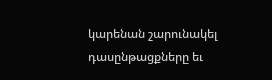կարենան շարունակել դասընթացքները եւ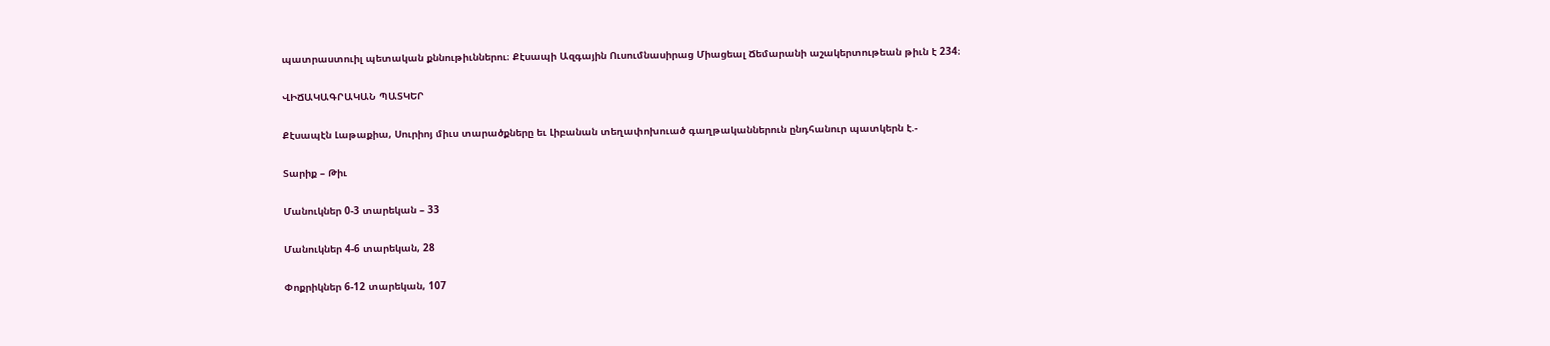պատրաստուիլ պետական քննութիւններու։ Քէսապի Ազգային Ուսումնասիրաց Միացեալ Ճեմարանի աշակերտութեան թիւն է 234։

ՎԻՃԱԿԱԳՐԱԿԱՆ ՊԱՏԿԵՐ

Քէսապէն Լաթաքիա, Սուրիոյ միւս տարածքները եւ Լիբանան տեղափոխուած գաղթականներուն ընդհանուր պատկերն է.-

Տարիք – Թիւ

Մանուկներ 0-3 տարեկան – 33

Մանուկներ 4-6 տարեկան, 28

Փոքրիկներ 6-12 տարեկան, 107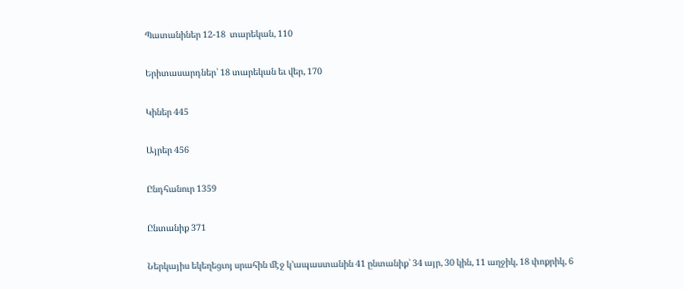Պատանիներ 12-18  տարեկան, 110

Երիտասարդներ՝ 18 տարեկան եւ վեր, 170

Կիներ 445

Այրեր 456

Ընդհանուր 1359

Ընտանիք 371

Ներկայիս եկեղեցւոյ սրահին մէջ կ՚ապաստանին 41 ընտանիք՝ 34 այր, 30 կին, 11 աղջիկ, 18 փոքրիկ, 6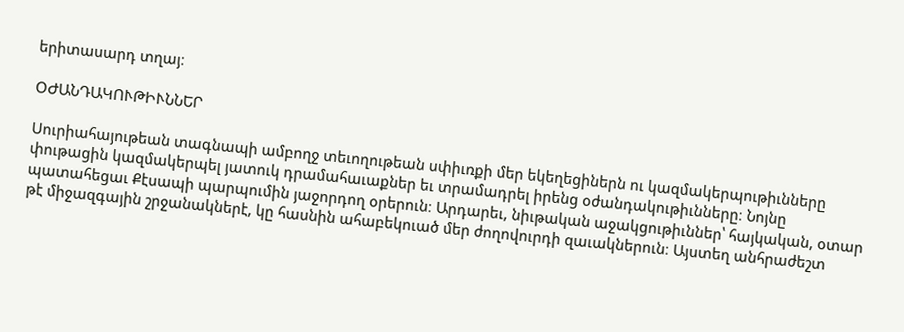երիտասարդ տղայ։

ՕԺԱՆԴԱԿՈՒԹԻՒՆՆԵՐ

Սուրիահայութեան տագնապի ամբողջ տեւողութեան սփիւռքի մեր եկեղեցիներն ու կազմակերպութիւնները փութացին կազմակերպել յատուկ դրամահաւաքներ եւ տրամադրել իրենց օժանդակութիւնները։ Նոյնը պատահեցաւ Քէսապի պարպումին յաջորդող օրերուն։ Արդարեւ, նիւթական աջակցութիւններ՝ հայկական, օտար թէ միջազգային շրջանակներէ, կը հասնին ահաբեկուած մեր ժողովուրդի զաւակներուն։ Այստեղ անհրաժեշտ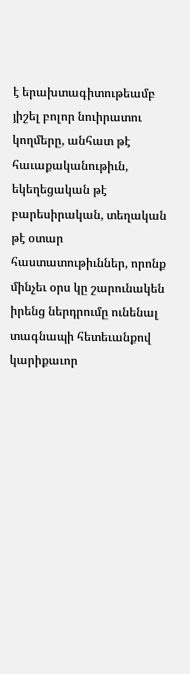է երախտագիտութեամբ յիշել բոլոր նուիրատու կողմերը, անհատ թէ հաւաքականութիւն, եկեղեցական թէ բարեսիրական, տեղական թէ օտար հաստատութիւններ, որոնք մինչեւ օրս կը շարունակեն իրենց ներդրումը ունենալ տագնապի հետեւանքով կարիքաւոր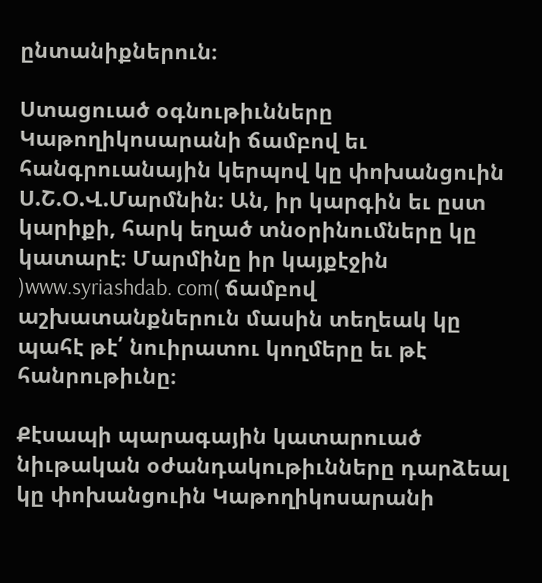ընտանիքներուն։

Ստացուած օգնութիւնները Կաթողիկոսարանի ճամբով եւ հանգրուանային կերպով կը փոխանցուին Ս.Շ.Օ.Վ.Մարմնին։ Ան, իր կարգին եւ ըստ կարիքի, հարկ եղած տնօրինումները կը կատարէ։ Մարմինը իր կայքէջին )www.syriashdab. com( ճամբով աշխատանքներուն մասին տեղեակ կը պահէ թէ՛ նուիրատու կողմերը եւ թէ հանրութիւնը։

Քէսապի պարագային կատարուած նիւթական օժանդակութիւնները դարձեալ կը փոխանցուին Կաթողիկոսարանի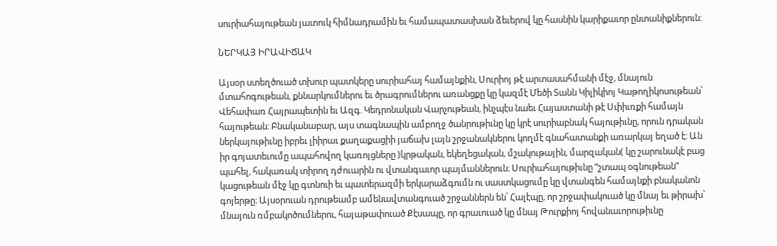սուրիահայութեան յատուկ հիմնադրամին եւ համապատասխան ձեւերով կը հասնին կարիքաւոր ընտանիքներուն։

ՆԵՐԿԱՅ ԻՐԱՎԻՃԱԿ

Այսօր ստեղծուած տխուր պատկերը սուրիահայ համայնքին, Սուրիոյ թէ արտասահմանի մէջ, մնայուն մտահոգութեան, քննարկումներու եւ ծրագրումներու առանցքը կը կազմէ Մեծի Տանն Կիլիկիոյ Կաթողիկոսութեան՝ Վեհափառ Հայրապետին եւ Ազգ. Կեդրոնական Վարչութեան, ինչպէս նաեւ Հայաստանի թէ Սփիւռքի համայն հայութեան։ Բնականաբար, այս տագնապին ամբողջ ծանրութիւնը կը կրէ սուրիաբնակ հայութիւնը, որուն դրական ներկայութիւնը իբրեւ լիիրաւ քաղաքացիի յաճախ լայն շրջանակներու կողմէ գնահատանքի առարկայ եղած է։ Ան իր գոյատեւումը ապահովող կառոյցները )կրթական, եկեղեցական, մշակութային, մարզական( կը շարունակէ բաց պահել, հակառակ տիրող դժուարին ու վտանգաւոր պայմաններուն։ Սուրիահայութիւնը “շտապ օգնութեան” կացութեան մէջ կը գտնուի եւ պատերազմի երկարաձգումն ու սաստկացումը կը վտանգեն համայնքի բնականոն գոյերթը։ Այսօրուան դրութեամբ ամենավտանգուած շրջաններն են՝ Հալէպը, որ շրջափակուած կը մնայ եւ թիրախ՝ մնայուն ռմբակոծումներու, հայաթափուած Քէսապը, որ գրաւուած կը մնայ Թուրքիոյ հովանաւորութիւնը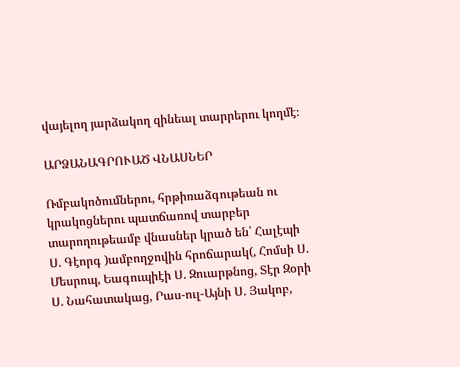վայելող յարձակող զինեալ տարրերու կողմէ։

ԱՐՁԱՆԱԳՐՈՒԱԾ ՎՆԱՍՆԵՐ

Ռմբակոծումներու, հրթիռաձգութեան ու կրակոցներու պատճառով տարբեր տարողութեամբ վնասներ կրած են՝ Հալէպի Ս. Գէորգ )ամբողջովին հրոճարակ(, Հոմսի Ս. Մեսրոպ, Եագուպիէի Ս. Զուարթնոց, Տէր Զօրի Ս. Նահատակաց, Րաս-ուլ-Այնի Ս. Յակոբ,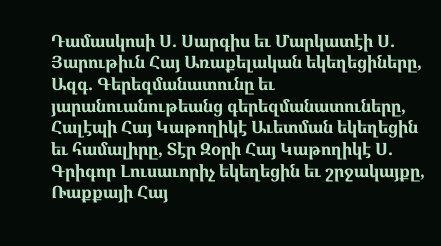Դամասկոսի Ս. Սարգիս եւ Մարկատէի Ս. Յարութիւն Հայ Առաքելական եկեղեցիները, Ազգ. Գերեզմանատունը եւ յարանուանութեանց գերեզմանատուները, Հալէպի Հայ Կաթողիկէ Աւետման եկեղեցին եւ համալիրը, Տէր Զօրի Հայ Կաթողիկէ Ս. Գրիգոր Լուսաւորիչ եկեղեցին եւ շրջակայքը, Ռաքքայի Հայ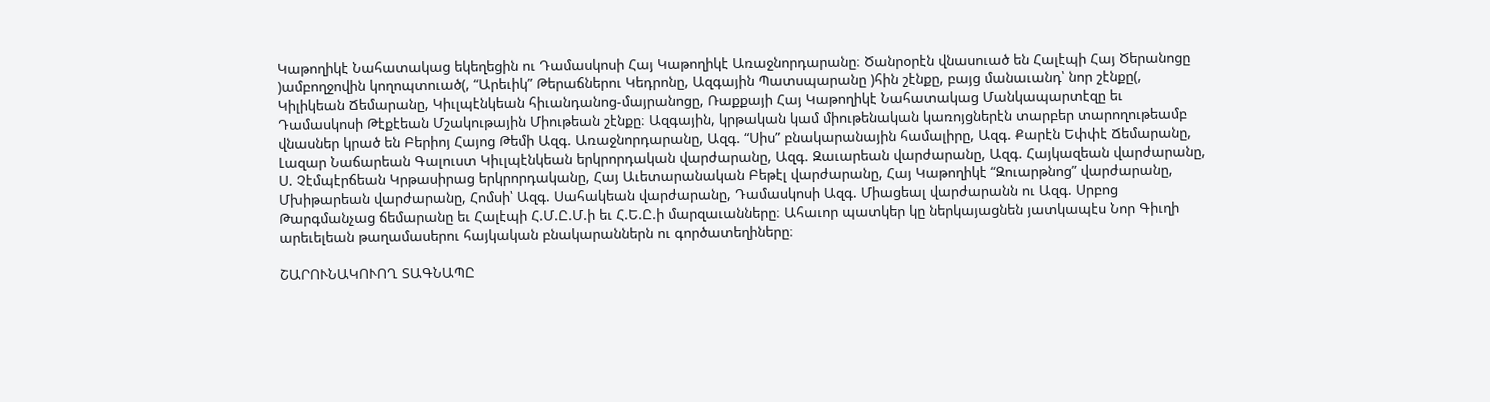Կաթողիկէ Նահատակաց եկեղեցին ու Դամասկոսի Հայ Կաթողիկէ Առաջնորդարանը։ Ծանրօրէն վնասուած են Հալէպի Հայ Ծերանոցը )ամբողջովին կողոպտուած(, “Արեւիկ” Թերաճներու Կեդրոնը, Ազգային Պատսպարանը )հին շէնքը, բայց մանաւանդ՝ նոր շէնքը(, Կիլիկեան Ճեմարանը, Կիւլպէնկեան հիւանդանոց-մայրանոցը, Ռաքքայի Հայ Կաթողիկէ Նահատակաց Մանկապարտէզը եւ Դամասկոսի Թէքէեան Մշակութային Միութեան շէնքը։ Ազգային, կրթական կամ միութենական կառոյցներէն տարբեր տարողութեամբ վնասներ կրած են Բերիոյ Հայոց Թեմի Ազգ. Առաջնորդարանը, Ազգ. “Սիս” բնակարանային համալիրը, Ազգ. Քարէն Եփփէ Ճեմարանը, Լազար Նաճարեան Գալուստ Կիւլպէնկեան երկրորդական վարժարանը, Ազգ. Զաւարեան վարժարանը, Ազգ. Հայկազեան վարժարանը, Ս. Չէմպէրճեան Կրթասիրաց երկրորդականը, Հայ Աւետարանական Բեթէլ վարժարանը, Հայ Կաթողիկէ “Զուարթնոց” վարժարանը, Մխիթարեան վարժարանը, Հոմսի՝ Ազգ. Սահակեան վարժարանը, Դամասկոսի Ազգ. Միացեալ վարժարանն ու Ազգ. Սրբոց Թարգմանչաց ճեմարանը եւ Հալէպի Հ.Մ.Ը.Մ.ի եւ Հ.Ե.Ը.ի մարզաւանները։ Ահաւոր պատկեր կը ներկայացնեն յատկապէս Նոր Գիւղի արեւելեան թաղամասերու հայկական բնակարաններն ու գործատեղիները։

ՇԱՐՈՒՆԱԿՈՒՈՂ ՏԱԳՆԱՊԸ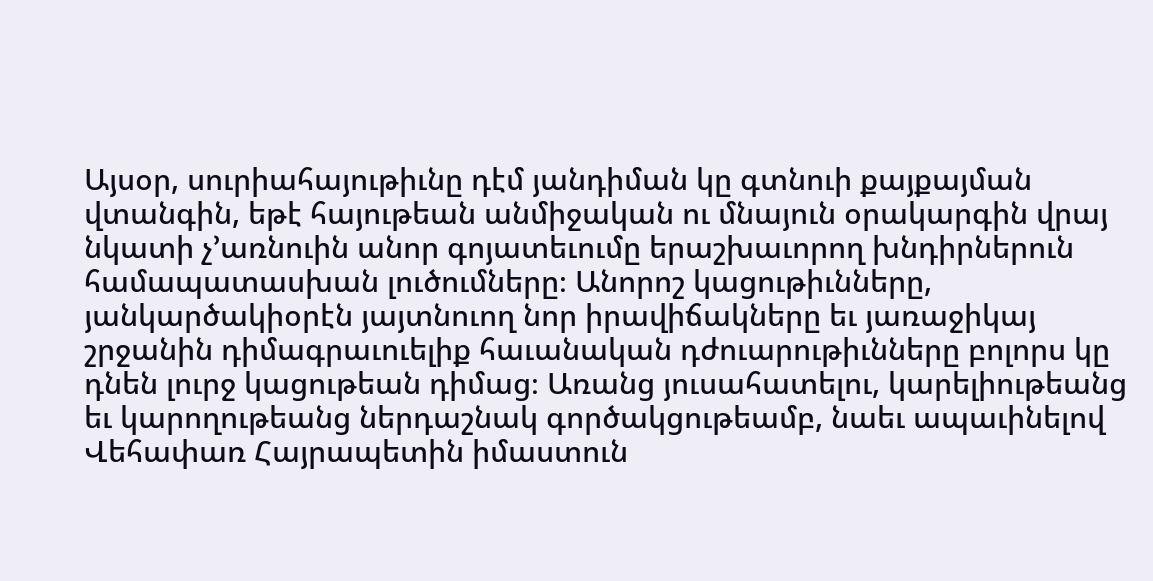Այսօր, սուրիահայութիւնը դէմ յանդիման կը գտնուի քայքայման վտանգին, եթէ հայութեան անմիջական ու մնայուն օրակարգին վրայ նկատի չ՚առնուին անոր գոյատեւումը երաշխաւորող խնդիրներուն համապատասխան լուծումները։ Անորոշ կացութիւնները, յանկարծակիօրէն յայտնուող նոր իրավիճակները եւ յառաջիկայ շրջանին դիմագրաւուելիք հաւանական դժուարութիւնները բոլորս կը դնեն լուրջ կացութեան դիմաց։ Առանց յուսահատելու, կարելիութեանց եւ կարողութեանց ներդաշնակ գործակցութեամբ, նաեւ ապաւինելով Վեհափառ Հայրապետին իմաստուն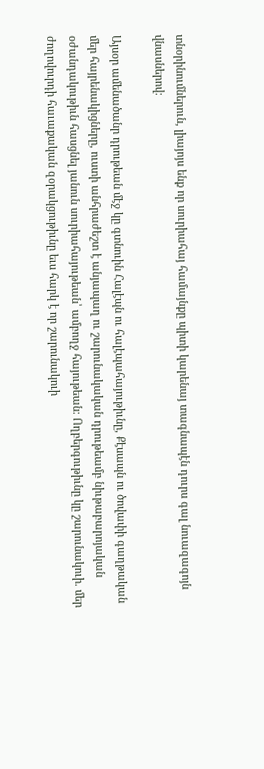տնօրինումներուն, լիայոյս ենք որ սուրիահայ համայնքը պիտի կարենայ տագնապէն դուրս գալ նուազագոյն վնասներով։

Այսօր ամենածանր դրութեան մէջ կը գտնուին Հալէպն ու հալէպահայութիւնը, Քէսապն ու ծովափի գաղթական մեր հայրենակիցները, ուստի անհրաժեշտ է անյապաղ ու շարունակական դրութեամբ նիւթաբարոյական օժանդակութիւն հասցնել յանուն սուրիահայութեան՝ ամբողջ հայութեան։ Ողբերգութիւնը կը շարունակուի. մեր ժողովուրդի հաւաքական զօրակցութիւնը եւս հարկ է որ շարունակուի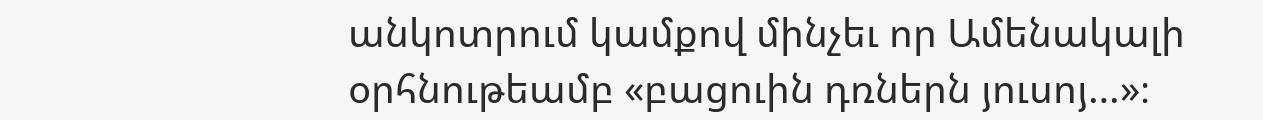անկոտրում կամքով մինչեւ որ Ամենակալի օրհնութեամբ «բացուին դռներն յուսոյ…»։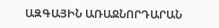ԱԶԳԱՅԻՆ ԱՌԱՋՆՈՐԴԱՐԱՆ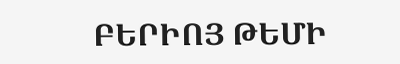ԲԵՐԻՈՅ ԹԵՄԻ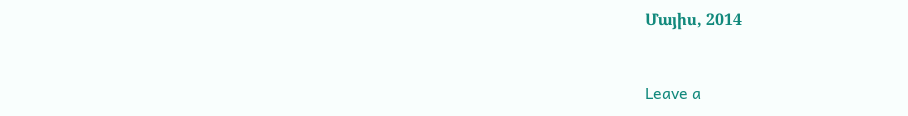Մայիս, 2014


Leave a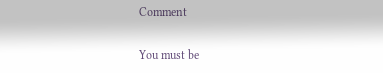Comment

You must be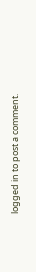logged in to post a comment.